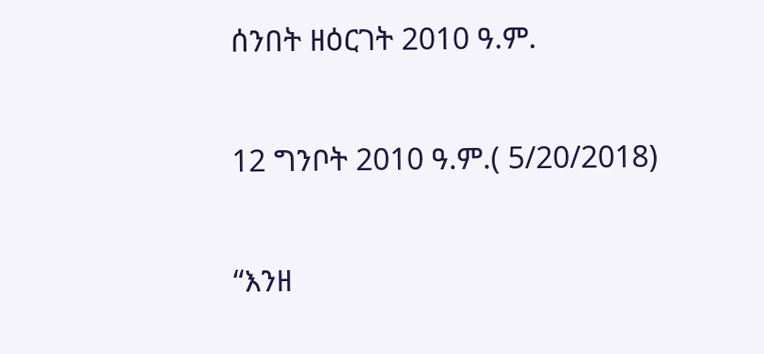ሰንበት ዘዕርገት 2010 ዓ.ም.

12 ግንቦት 2010 ዓ.ም.( 5/20/2018)

“እንዘ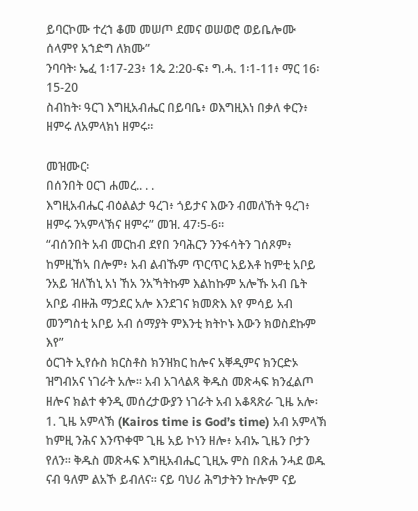ይባርኮሙ ተረኀ ቆመ መሠጦ ደመና ወሠወሮ ወይቤሎሙ ሰላምየ አኀድግ ለክሙ”
ንባባት፡ ኤፈ 1፡17-23፥ 1ጴ 2:20-ፍ፥ ግ.ሓ. 1፡1-11፥ ማር 16፡15-20
ስብከት፡ ዓርገ እግዚአብሔር በይባቤ፥ ወእግዚእነ በቃለ ቀርን፥ ዘምሩ ለአምላክነ ዘምሩ።

መዝሙር፡
በሰንበት ዐርገ ሐመረ.. . .
እግዚአብሔር ብዕልልታ ዓረገ፥ ጎይታና እውን ብመለኸት ዓረገ፥ ዘምሩ ንኣምላኽና ዘምሩ” መዝ. 47፡5-6።
“ብሰንበት አብ መርከብ ደየበ ንባሕርን ንንፋሳትን ገሰጾም፥ ከምዚኸኣ በሎም፥ አብ ልብኹም ጥርጥር አይእቶ ከምቲ አቦይ ንአይ ዝለኸኒ አነ ኸአ ንአኻትኩም እልከኩም አሎኹ አብ ቤት አቦይ ብዙሕ ማኃደር አሎ እንደገና ክመጽእ እየ ምሳይ አብ መንግስቲ አቦይ አብ ሰማያት ምእንቲ ክትኮኑ እውን ክወስደኩም እየ”
ዕርገት ኢየሱስ ክርስቶስ ክንዝክር ከሎና አቐዲምና ክንርድኦ ዝግብአና ነገራት አሎ። አብ አገላልጻ ቅዱስ መጽሓፍ ክንፈልጦ ዘሎና ክልተ ቀንዲ መሰረታውያን ነገራት አብ አቆጻጽራ ጊዜ አሎ፡
1. ጊዜ አምላኽ (Kairos time is God’s time) አብ አምላኽ ከምዚ ንሕና እንጥቀሞ ጊዜ አይ ኮነን ዘሎ፥ አብኡ ጊዜን ቦታን የለን። ቅዱስ መጽሓፍ እግዚአብሔር ጊዚኡ ምስ በጽሐ ንሓደ ወዱ ናብ ዓለም ልአኾ ይብለና። ናይ ባህሪ ሕግታትን ኵሎም ናይ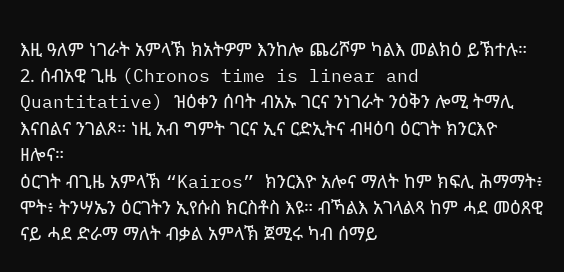እዚ ዓለም ነገራት አምላኽ ክአትዎም እንከሎ ጨሪሾም ካልእ መልክዕ ይኽተሉ።
2. ሰብአዊ ጊዜ (Chronos time is linear and Quantitative) ዝዕቀን ሰባት ብአኡ ገርና ንነገራት ንዕቅን ሎሚ ትማሊ እናበልና ንገልጾ። ነዚ አብ ግምት ገርና ኢና ርድኢትና ብዛዕባ ዕርገት ክንርእዮ ዘሎና።
ዕርገት ብጊዜ አምላኽ “Kairos” ክንርእዮ አሎና ማለት ከም ክፍሊ ሕማማት፥ ሞት፥ ትንሣኤን ዕርገትን ኢየሱስ ክርስቶስ እዩ። ብኻልእ አገላልጻ ከም ሓደ መዕጸዊ ናይ ሓደ ድራማ ማለት ብቃል አምላኽ ጀሚሩ ካብ ሰማይ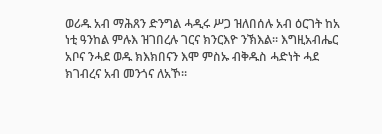ወሪዱ አብ ማሕጸን ድንግል ሓዲሩ ሥጋ ዝለበሰሉ አብ ዕርገት ከአ ነቲ ዓንከል ምሉእ ዝገበረሉ ገርና ክንርእዮ ንኽእል። እግዚአብሔር አቦና ንሓደ ወዱ ክእክበናን እሞ ምስኡ ብቅዱስ ሓድነት ሓደ ክገብረና አብ መንጎና ለአኾ።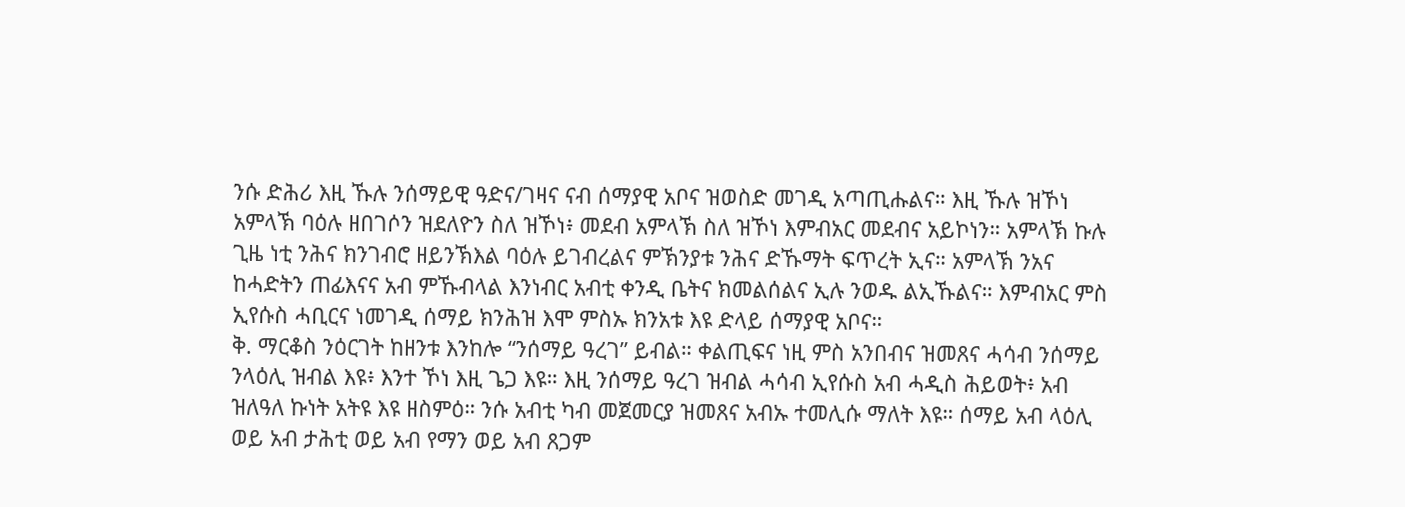ንሱ ድሕሪ እዚ ኹሉ ንሰማይዊ ዓድና/ገዛና ናብ ሰማያዊ አቦና ዝወስድ መገዲ አጣጢሑልና። እዚ ኹሉ ዝኾነ አምላኽ ባዕሉ ዘበገሶን ዝደለዮን ስለ ዝኾነ፥ መደብ አምላኽ ስለ ዝኾነ እምብአር መደብና አይኮነን። አምላኽ ኩሉ ጊዜ ነቲ ንሕና ክንገብሮ ዘይንኽእል ባዕሉ ይገብረልና ምኽንያቱ ንሕና ድኹማት ፍጥረት ኢና። አምላኽ ንአና ከሓድትን ጠፊእናና አብ ምኹብላል እንነብር አብቲ ቀንዲ ቤትና ክመልሰልና ኢሉ ንወዱ ልኢኹልና። እምብአር ምስ ኢየሱስ ሓቢርና ነመገዲ ሰማይ ክንሕዝ እሞ ምስኡ ክንአቱ እዩ ድላይ ሰማያዊ አቦና።
ቅ. ማርቆስ ንዕርገት ከዘንቱ እንከሎ “ንሰማይ ዓረገ” ይብል። ቀልጢፍና ነዚ ምስ አንበብና ዝመጸና ሓሳብ ንሰማይ ንላዕሊ ዝብል እዩ፥ እንተ ኾነ እዚ ጌጋ እዩ። እዚ ንሰማይ ዓረገ ዝብል ሓሳብ ኢየሱስ አብ ሓዲስ ሕይወት፥ አብ ዝለዓለ ኩነት አትዩ እዩ ዘስምዕ። ንሱ አብቲ ካብ መጀመርያ ዝመጸና አብኡ ተመሊሱ ማለት እዩ። ሰማይ አብ ላዕሊ ወይ አብ ታሕቲ ወይ አብ የማን ወይ አብ ጸጋም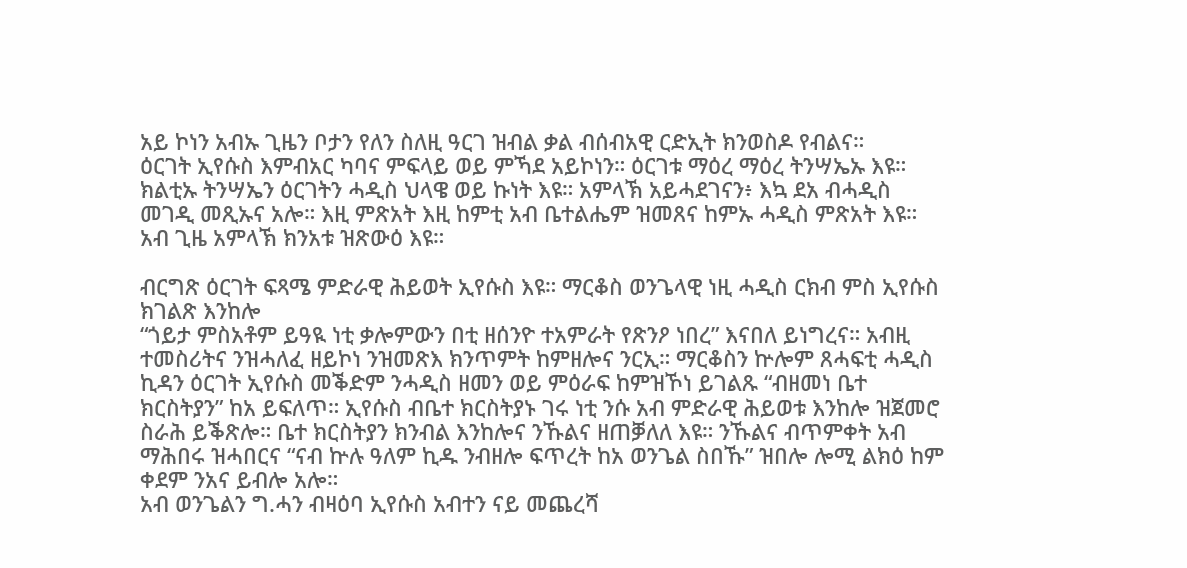አይ ኮነን አብኡ ጊዜን ቦታን የለን ስለዚ ዓርገ ዝብል ቃል ብሰብአዊ ርድኢት ክንወስዶ የብልና።
ዕርገት ኢየሱስ እምብአር ካባና ምፍላይ ወይ ምኻደ አይኮነን። ዕርገቱ ማዕረ ማዕረ ትንሣኤኡ እዩ። ክልቲኡ ትንሣኤን ዕርገትን ሓዲስ ህላዌ ወይ ኩነት እዩ። አምላኽ አይሓደገናን፥ እኳ ደአ ብሓዲስ መገዲ መጺኡና አሎ። እዚ ምጽአት እዚ ከምቲ አብ ቤተልሔም ዝመጸና ከምኡ ሓዲስ ምጽአት እዩ። አብ ጊዜ አምላኽ ክንአቱ ዝጽውዕ እዩ።

ብርግጽ ዕርገት ፍጻሜ ምድራዊ ሕይወት ኢየሱስ እዩ። ማርቆስ ወንጌላዊ ነዚ ሓዲስ ርክብ ምስ ኢየሱስ ክገልጽ እንከሎ
“ጎይታ ምስአቶም ይዓዪ ነቲ ቃሎምውን በቲ ዘሰንዮ ተአምራት የጽንዖ ነበረ” እናበለ ይነግረና። አብዚ ተመስሪትና ንዝሓለፈ ዘይኮነ ንዝመጽእ ክንጥምት ከምዘሎና ንርኢ። ማርቆስን ኵሎም ጸሓፍቲ ሓዲስ ኪዳን ዕርገት ኢየሱስ መቕድም ንሓዲስ ዘመን ወይ ምዕራፍ ከምዝኾነ ይገልጹ “ብዘመነ ቤተ ክርስትያን” ከአ ይፍለጥ። ኢየሱስ ብቤተ ክርስትያኑ ገሩ ነቲ ንሱ አብ ምድራዊ ሕይወቱ እንከሎ ዝጀመሮ ስራሕ ይቕጽሎ። ቤተ ክርስትያን ክንብል እንከሎና ንኹልና ዘጠቓለለ እዩ። ንኹልና ብጥምቀት አብ ማሕበሩ ዝሓበርና “ናብ ኵሉ ዓለም ኪዱ ንብዘሎ ፍጥረት ከአ ወንጌል ስበኹ” ዝበሎ ሎሚ ልክዕ ከም ቀደም ንአና ይብሎ አሎ።
አብ ወንጌልን ግ.ሓን ብዛዕባ ኢየሱስ አብተን ናይ መጨረሻ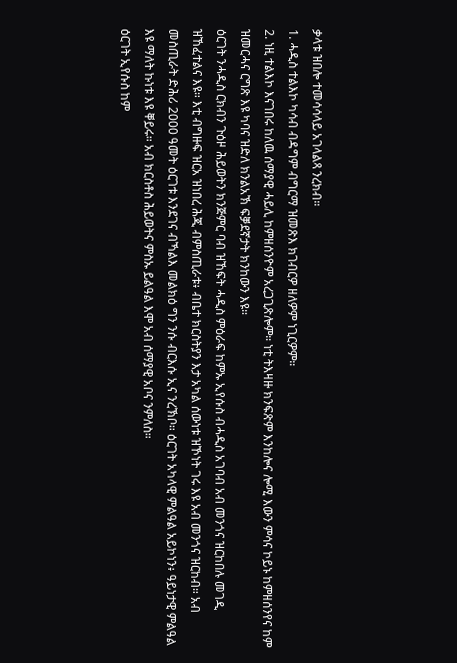ቃላቱ ዝበሎ ተመሳሳላይ አገላልጻ ንረክብ።
1. ሓዲስ ተልእኮ ካሳብ ብዳግም ብግርማ ዝመጽእ ክገብርዎ ዘለዎም ነጊርዎም።
2. ነዚ ተልእኮ እናገበሩ ከለዉ ሰማያዊ ሓይሊ ከምዘሰንዮም አረጋጊጽሎም። ነቲ ትእዛዙ ክንፍጽም እንከሎና ሎሚ እውን ምሳና ኮይኑ ከምዘሰንየና ከም ዝመርሓና ርግጽ እዩ ካባና ዝድለ ክንልአኽ ፍቓደኛታት ክንከውን እዩ።
ዕርገት ንሓዲስ ርክብን ጉዕዞ ሕይወትን ክንጅምር ባብ ዝኸፍት ሓዲስ ምዕራፍ ከምኡ ኢየሱስ ብሓዲስ አገባብ አብ መንጎና ዝርከበሉ መገዲ ዝኸፈተልና እዩ። እቲ ብግዙፍ ዝርአ ዝነበረ ሕጂ ብምስጢራቱ፥ ብቤተ ክርስትያን እታ አካል ሰውነቱ ዝኾነት ገሩ እዩ አብ መንጎና ዝርከብ። አብ መስጢራት ድሕሪ 2000 ዓመት ዕርገቱ እንደገና ብኻልእ መልክዕ ግን ንሱ ብርእሱ ኢና ንረኽቦ። ዕርገት አካላዊ ምልዓል አይኮነን፥ ዓይነታዊ ምልዓል እዩ ማለት ኩነቱ እዩ ቐይሩ። አብ ክርስቶስ ሕይወትና ምስኡ ይልዓል እሞ አብ ሰማያዊ አቦና ንምለስ።
ዕርገት ኢየሱስ ከም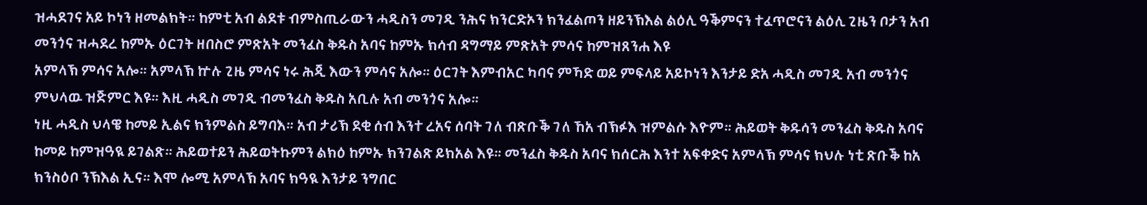ዝሓደገና አይ ኮነን ዘመልክት። ከምቲ አብ ልደቱ ብምስጢራውን ሓዲስን መገዲ ንሕና ክንርድኦን ክንፈልጦን ዘይንኽእል ልዕሊ ዓቕምናን ተፈጥሮናን ልዕሊ ጊዜን ቦታን አብ መንጎና ዝሓደረ ከምኡ ዕርገት ዘበስሮ ምጽአት መንፈስ ቅዱስ አባና ከምኡ ክሳብ ዳግማይ ምጽአት ምሳና ከምዝጸንሐ እዩ
አምላኽ ምሳና አሎ። አምላኽ ኵሉ ጊዜ ምሳና ነሩ ሕጂ እውን ምሳና አሎ። ዕርገት እምብአር ካባና ምኻድ ወይ ምፍላይ አይኮነን እንታይ ድአ ሓዲስ መገዲ አብ መንጎና ምህላዉ ዝጅምር እዩ። እዚ ሓዲስ መገዲ ብመንፈስ ቅዱስ አቢሉ አብ መንጎና አሎ።
ነዚ ሓዲስ ህላዌ ከመይ ኢልና ክንምልስ ይግባእ። አብ ታሪኽ ደቂ ሰብ እንተ ረአና ሰባት ገለ ብጽቡቕ ገለ ኸአ ብኽፉእ ዝምልሱ እዮም። ሕይወት ቅዱሳን መንፈስ ቅዱስ አባና ከመይ ከምዝዓዪ ይገልጽ። ሕይወተይን ሕይወትኩምን ልክዕ ከምኡ ክንገልጽ ይክአል እዩ። መንፈስ ቅዱስ አባና ክሰርሕ እንተ አፍቀድና አምላኽ ምሳና ክህሉ ነቲ ጽቡቕ ከአ ክንስዕቦ ንኽእል ኢና። እሞ ሎሚ አምላኽ አባና ክዓዪ እንታይ ንግበር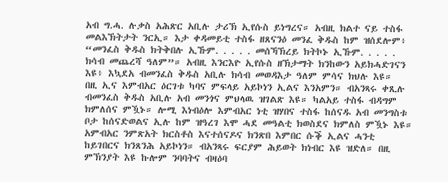አብ ግ.ሓ. ሉቃስ አሕጽር አቢሉ ታሪኽ ኢየሱስ ይነግረና። አብዚ ክልተ ናይ ተስፋ መልእኽትታት ንርኢ። እታ ቀዳመይቲ ተስፋ ዘጸናንዕ መንፈ ቅዱስ ከም ዝሰደሎም፥ “መንፈስ ቅዱስ ክትቅበሉ ኢኹም. . . . . መሰኻኽረይ ክትኮኑ ኢኹም. . . . . ክሳብ መጨረሻ ዓለም”። አብዚ እንርእዮ ኢየሱስ ዘኽታማት ክንከውን አይክሓድገናን እዩ፥ እኳደአ ብመንፈስ ቅዱስ አቢሉ ክሳብ መወዳእታ ዓለም ምሳና ክህሉ እዩ።
በዚ ኢና እምብአር ዕርገቱ ካባና ምፍላይ አይኮነን ኢልና እንአምን። ብአንጻሩ ቀጺሉ ብመንፈስ ቅዱስ አቢሉ አብ መንጎና ምህላዉ ዝገልጽ እዩ። ካልአይ ተስፋ ብዳግም ክምለሰና ምዃኑ። ሎሚ እነብዕሎ እምብአር ነቲ ዝሃበና ተስፋ ከሰናዱ አብ መንግስቱ ቦታ ከሰናድወልና ኢሉ ከም ዝዓረገ እሞ ሓደ መዓልቲ ክወስደና ክምለስ ምዃኑ እዩ።
አምብአር ንምጽአት ክርስቶስ እናተሰናዶና ክንጽበ እምበር ሱቕ ኢልና ሓንቲ ከይገበርና ክንጸንሕ አይኮነን። ብአንጻሩ ፍርያም ሕይወት ክነብር እዩ ዝድለ። በዚ ምኽንያት እዩ ኩሎም ንባባትና ብዛዕባ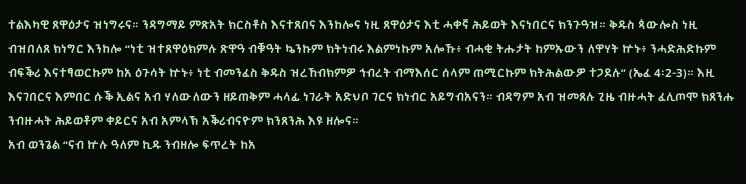ተልእካዊ ጸዋዕታና ዝነግሩና። ንዳግማይ ምጽአት ክርስቶስ እናተጸበና እንከሎና ነዚ ጸዋዕታና እቲ ሓቀኛ ሕይወት እናነበርና ክንጉዓዝ። ቅዱስ ጳውሎስ ነዚ ብዝበለጸ ክነግር እንከሎ “ነቲ ዝተጸዋዕክምሉ ጽዋዓ ብቑዓት ኴንኩም ክትነብሩ እልምነኩም አሎኹ፥ ብሓቂ ትሑታት ከምኡውን ለዋሃት ኵኑ፥ ንሓድሕድኩም ብፍቕሪ እናተፃወርኩም ከአ ዕጉሳት ኵኑ፥ ነቲ ብመንፈስ ቅዱስ ዝረኸብክምዎ ኅብረት ብማእሰር ሰላም ጠሚርኩም ክትሕልውዎ ተጋደሉ” (ኤፈ 4፡2-3)። እዚ እናገበርና እምበር ሱቕ ኢልና አብ ሃለውለውን ዘይጠቅም ሓላፊ ነገራት አድህቦ ገርና ክነብር አይግብአናን። ብዳግም አብ ዝመጸሉ ጊዜ ብዙሓት ፈሊጦሞ ክጸንሑ ንብዙሓት ሕይወቶም ቀይርና አብ አምላኽ አቕሪብናዮም ክንጸንሕ እዩ ዘሎና።
አብ ወንጌል “ናብ ኵሉ ዓለም ኪዱ ንብዘሎ ፍጥረት ከአ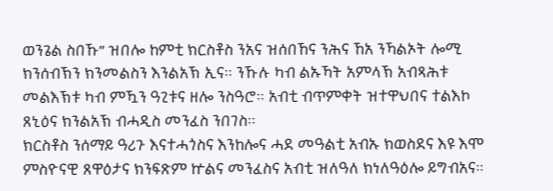ወንጌል ስበኹ” ዝበሎ ከምቲ ክርስቶስ ንአና ዝሰበኸና ንሕና ኸአ ንኻልኦት ሎሚ ክንሰብኽን ክንመልስን እንልአኽ ኢና። ንኹሉ ካብ ልኡኻት አምላኽ አብጻሕቱ መልእኽቱ ካብ ምዃን ዓጊቱና ዘሎ ንስዓሮ። አብቲ ብጥምቀት ዝተዋህበና ተልእኮ ጸኒዕና ክንልአኽ ብሓዲስ መንፈስ ንበገስ።
ክርስቶስ ንሰማይ ዓሪጉ እናተሓጎስና እንከሎና ሓደ መዓልቲ አብኡ ክወስደና እዩ እሞ ምስዮናዊ ጸዋዕታና ክንፍጽም ኵልና መንፈስና አብቲ ዝለዓለ ክነለዓዕሎ ይግብአና።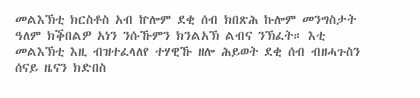መልእኽቲ ክርስቶስ አብ ኵሎም ደቂ ሰብ ክበጽሕ ኩሎም መንግስታት ዓለም ክቕበልዎ አነን ንሱኹምን ክንልአኽ ልብና ንኽፈት። እቲ መልእኽቲ እዚ ብዝተፈላለየ ተሃዊኹ ዘሎ ሕይወት ደቂ ሰብ ብዘሓጉስን ሰናይ ዜናን ክድበስ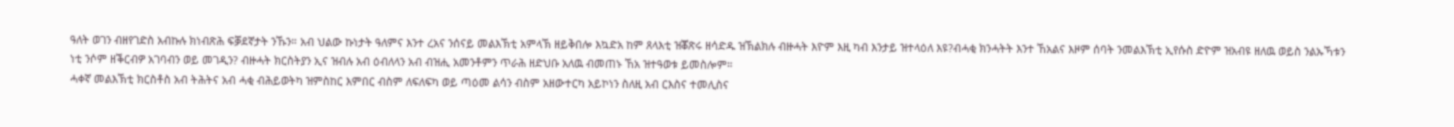ዓለት ወገን ብዘየገድስ አብኩሉ ክነብጽሕ ፍቓደኛታት ንኹን። አብ ህልው ኩነታት ዓለምና እንተ ረአና ንሰናይ መልእኽቲ አምላኽ ዘይቅበሎ እኳድአ ከም ጸላእቲ ዝቖጽሩ ዘሳድዱ ዝኽልክሉ ብዙሓት እዮም እዚ ካብ እንታይ ዝተላዕለ እዩ?ብሓቂ ክንሓትት እንተ ኸአልና እዞም ሰባት ንመልእኽቲ ኢየሱስ ድዮም ዝአብዩ ዘለዉ ወይስ ንልኡኻቱን ነቲ ንሶም ዘቕርብዎ አገባብን ወይ መገዲን? ብዙሓት ክርስትያን ኢና ዝብሉ አብ ዕብለላን አብ ብዝሒ አመንቶምን ጥራሕ ዘድህቡ አለዉ ብመጠኑ ኸአ ዝተዓወቱ ይመስሎም።
ሓቀኛ መልእኽቲ ክርስቶስ አብ ትሕትና አብ ሓቂ ብሕይወትካ ዝምስከር እምበር ብስም ለፍለፍካ ወይ ጣዕመ ልሳን ብስም አዘውተርካ አይኮነን ስለዚ አብ ርእስና ተመሊስና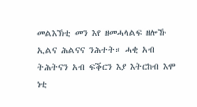መልእኽቲ መን እየ ዘመሓላልፍ ዘሎኹ ኢልና ሕልናና ንሕተት። ሓቂ አብ ትሕትናን አብ ፍቕርን እያ እትርከብ እሞ ነቲ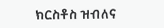ክርስቶስ ዝብለና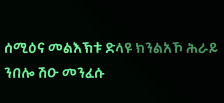ሰሚዕና መልእኽቱ ድላዩ ክንልአኾ ሕራይ ንበሎ ሽዑ መንፈሱ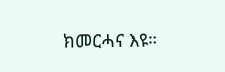ክመርሓና እዩ።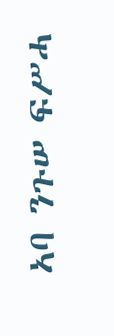ኣባ ንጉሠ ፍሥሓ